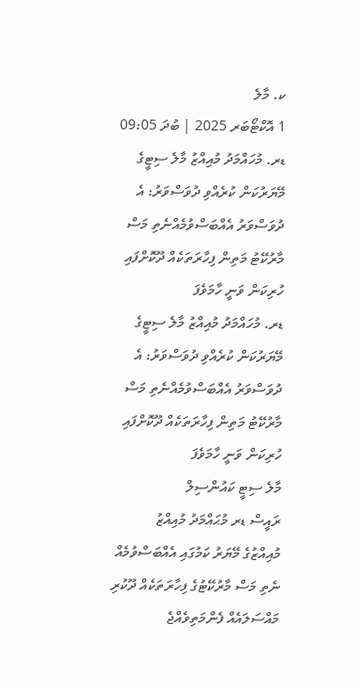ކ. މާލެ
1 އޮކްޓޯބަރ 2025 | ބުދަ 09:05
ޑރ. މުހައްމަދު މުއިއްޒު މާލެ ސިޓީގެ މޭޔަރުކަން ކުރެއްވި ދުވަސްވަރު: އެ ދުވަސްވަރު އެއްބަސްވުމެއްނެތި މަސް މާރުކޭޓު މަތިން ފިހާރަތަކެއް ދޫކޮށްފައި ހުރިކަން ވަނީ ހާމަވެފަ
ޑރ. މުހައްމަދު މުއިއްޒު މާލެ ސިޓީގެ މޭޔަރުކަން ކުރެއްވި ދުވަސްވަރު: އެ ދުވަސްވަރު އެއްބަސްވުމެއްނެތި މަސް މާރުކޭޓު މަތިން ފިހާރަތަކެއް ދޫކޮށްފައި ހުރިކަން ވަނީ ހާމަވެފަ
މާލެ ސިޓީ ކައުންސިލް
ރައީސް ޑރ މުޙައްމަދު މުއިއްޒު
މުއިއްޒުގެ މޭޔަރު ކަމުގައި އެއްބަސްވުމެއް ނެތި މަސް މާރުކޭޓުގެ ފިހާރަތަކެއް ދޫކުރި މައްސަލައެއް ފެންމަތިވެއްޖެ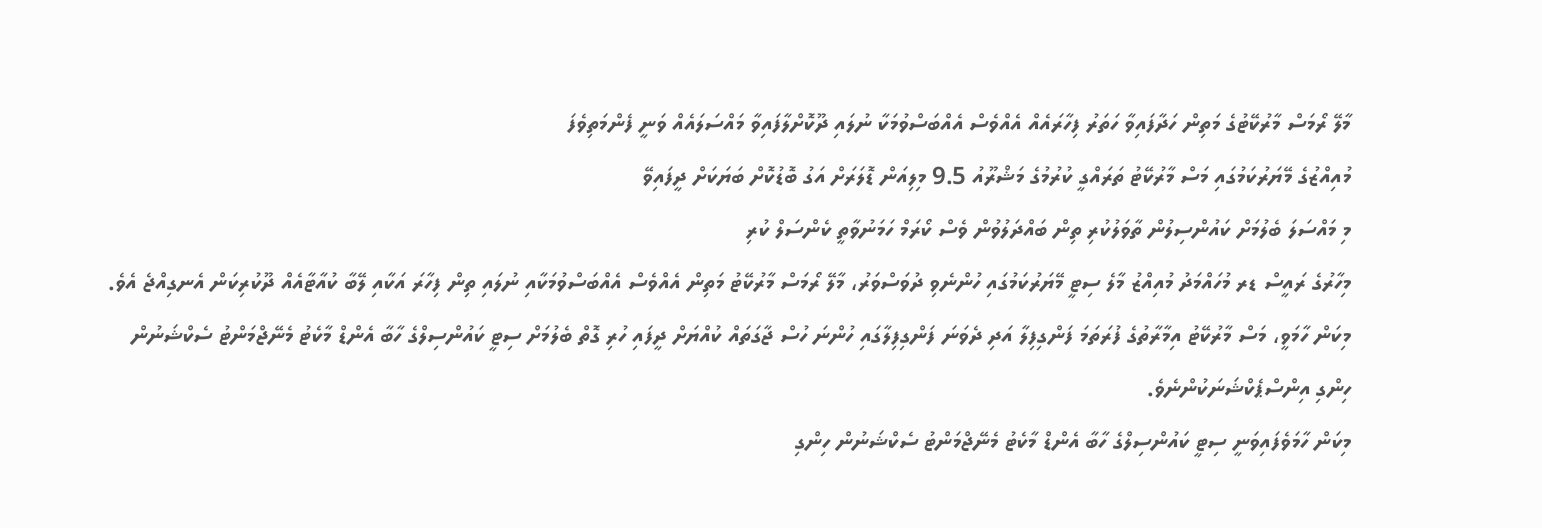މާލޭ ރޯމަސް މާރުކޭޓުގެ މަތިން ހަދާފައިވާ ހަތަރު ފިހާރައެއް އެއްވެސް އެއްބަސްވުމަކާ ނުލައި ދޫކޮށްލާފައިވާ މައްސަލައެއް ވަނީ ފެންމަތިވެފަ
މުއިއްޒުގެ މޭޔަރުކަމުގައި މަސް މާރުކޭޓު ތަރައްގީ ކުރުމުގެ މަޝްރޫއު 9.5 މިލިއަން ޑޮލަރަށް އަގު ބޮޑުކޮށް ބަޔަކަށް ދީފައިވޭ
މި މައްސަލަ ބެލުމަށް ކައުންސިލުން ތާވަލުކުރި ތިން ބައްދަލުވުން ވެސް ކޯރަމް ހަމަނުވާތީ ކެންސަލް ކުރި
މިހާރުގެ ރައީސް ޑރ މުހައްމަދު މުއިއްޒު މާލެ ސިޓީ މޭޔަރުކަމުގައި ހުންނެވި ދުވަސްވަރު، މާލޭ ރޯމަސް މާރުކޭޓު މަތިން އެއްވެސް އެއްބަސްވުމަކާއި ނުލައި ތިން ފިހާރަ އަކާއި ލޭބާ ކުއާޓާއެއް ދޫކުރިކަން އެނގިއްޖެ އެވެ.
މިކަން ހާމަވީ، މަސް މާރުކޭޓު އިމާރާތުގެ ފުރަތަމަ ފަންގިފިލާ އަދި ދެވަނަ ފަންގިފިލާގައި ހުންނަ ހުސް ޖާގަތައް ކުއްޔަށް ދީފައި ހުރި ގޮތް ބެލުމަށް ސިޓީ ކައުންސިލްގެ ހާބާ އެންޑް މާކެޓު މެނޭޖްމަންޓު ސެކްޝަނުން ހިންގި އިންސްޕެކްޝަނަކުންނެވެ.
މިކަން ހާމަވެފައިވަނީ ސިޓީ ކައުންސިލްގެ ހާބާ އެންޑް މާކެޓު މެނޭޖްމަންޓު ސެކްޝަނުން ހިންގި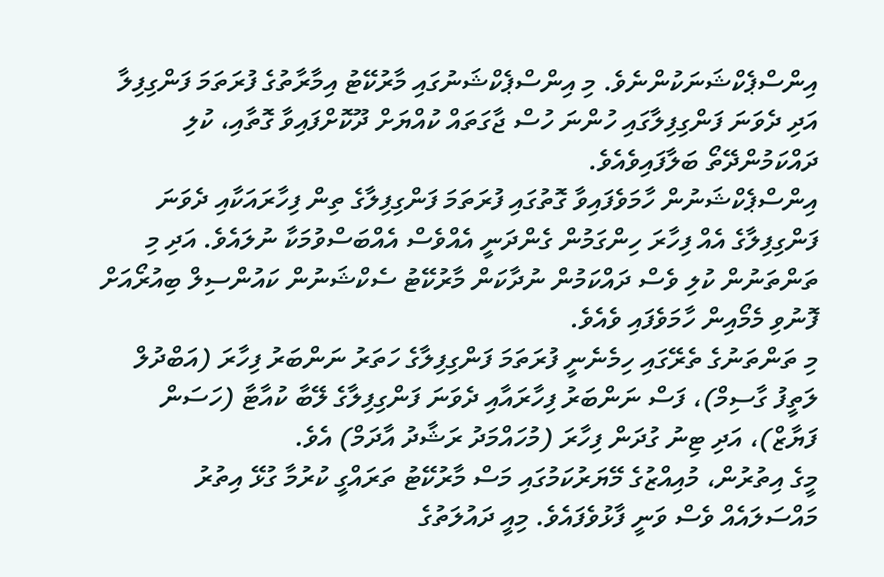އިންސްޕެކްޝަނަކުންނެވެ. މި އިންސްޕެކްޝަނުގައި މާރުކޭޓު އިމާރާތުގެ ފުރަތަމަ ފަންގިފިލާ އަދި ދެވަނަ ފަންގިފިލާގައި ހުންނަ ހުސް ޖާގަތައް ކުއްޔަށް ދޫކޮށްފައިވާ ގޮތާއި، ކުލި ދައްކަމުންދޭތޯ ބަލާފައިވެއެވެ.
އިންސްޕެކްޝަނުން ހާމަވެފައިވާ ގޮތުގައި ފުރަތަމަ ފަންގިފިލާގެ ތިން ފިހާރައަކާއި ދެވަނަ ފަންގިފިލާގެ އެއް ފިހާރަ ހިންގަމުން ގެންދަނީ އެއްވެސް އެއްބަސްވުމަކާ ނުލައެވެ. އަދި މި ތަންތަނުން ކުލި ވެސް ދައްކަމުން ނުދާކަން މާރުކޭޓު ސެކްޝަނުން ކައުންސިލް ބިއުރޯއަށް ފޮނުވި މެމޯއިން ހާމަވެފައި ވެއެވެ.
މި ތަންތަނުގެ ތެރޭގައި ހިމެނެނީ ފުރަތަމަ ފަންގިފިލާގެ ހަތަރު ނަންބަރު ފިހާރަ (އަބްދުލް ލަތީފު ގާސިމް)، ފަސް ނަންބަރު ފިހާރައާއި ދެވަނަ ފަންގިފިލާގެ ލޭބާ ކުއާޓާ (ހަސަން ފަޔާޒް)، އަދި ޓިނު ގުދަން ފިހާރަ (މުހައްމަދު ރަޝާދު އާދަމް) އެވެ.
މީގެ އިތުރުން، މުއިއްޒުގެ މޭޔަރުކަމުގައި މަސް މާރުކޭޓު ތަރައްގީ ކުރުމާ ގުޅޭ އިތުރު މައްސަލައެއް ވެސް ވަނީ ފާޅުވެފައެވެ. މިއީ ދައުލަތުގެ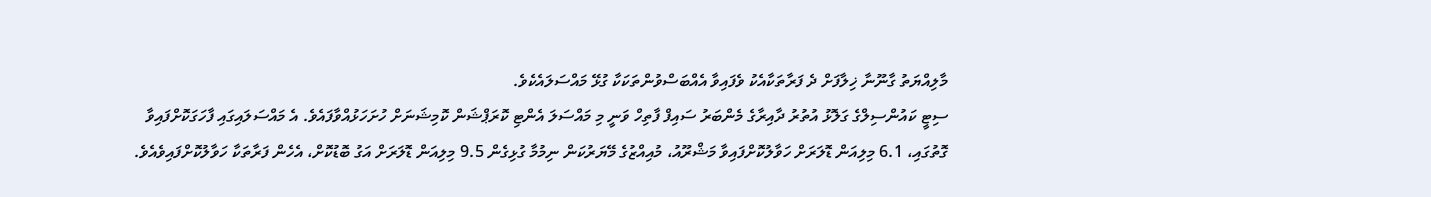މާލިއްޔަތު ގާނޫނާ ޚިލާފަށް ދެ ފަރާތަކާއެކު ވެފައިވާ އެއްބަސްވުންތަކަކާ ގުޅޭ މައްސަލައެކެވެ.
ސިޓީ ކައުންސިލްގެ ގަލޮޅު އުތުރު ދާއިރާގެ މެންބަރު ސައިފް ފާތިހް ވަނީ މި މައްސަލަ އެންޓި ކޮރަޕްޝަން ކޮމިޝަނަށް ހުށަހަޅުއްވާފައެވެ. އެ މައްސަލައިގައި ފާހަގަކޮށްފައިވާ ގޮތުގައި، 6.1 މިލިއަން ޑޮލަރަށް ހަވާލުކޮށްފައިވާ މަޝްރޫއު، މުއިއްޒުގެ މޭޔަރުކަން ނިމުމާ ގުޅިގެން 9.5 މިލިއަން ޑޮލަރަށް އަގު ބޮޑުކޮށް، އެހެން ފަރާތަކާ ހަވާލުކޮށްފައިވެއެވެ.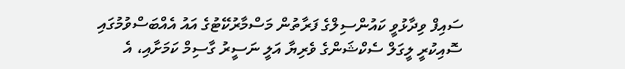ސައިފް ވިދާޅުވީ ކައުންސިލްގެ ފަރާތުން މަސްމާރުކޭޓުގެ އައު އެއްބަސްވުމުގައި ސޮއިކުރީ ލީގަލް ސެކްޝަންގެ ވެރިޔާ އަލީ ނަސީރު ގާސިމް ކަމަށާއި، އެ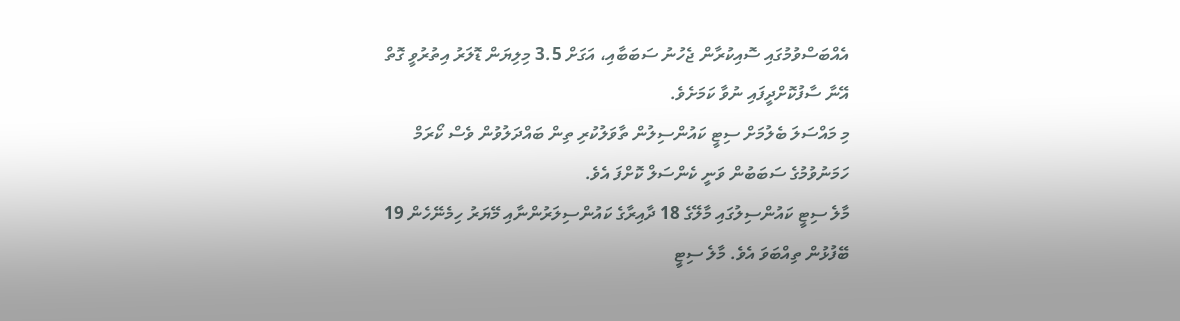އެއްބަސްވުމުގައި ސޮއިކުރާން ޖެހުނު ސަބަބާއި، އަގަށް 3.5 މިލިޔަން ޑޮލަރު އިތުރުވީ ގޮތް އޭނާ ސާފުކޮށްދީފައި ނުވާ ކަމަށެވެ.
މި މައްސަލަ ބެލުމަށް ސިޓީ ކައުންސިލުން ތާވަލުކުރި ތިން ބައްދަލުވުން ވެސް ކޯރަމް ހަމަނުވުމުގެ ސަބަބުން ވަނީ ކެންސަލް ކޮށްފަ އެވެ.
މާލެ ސިޓީ ކައުންސިލުގައި މާލޭގެ 18 ދާއިރާގެ ކައުންސިލަރުންނާއި މޭޔަރު ހިމެނޭހެން 19 ބޭފުޅުން ތިއްބަވަ އެވެ. މާލެ ސިޓީ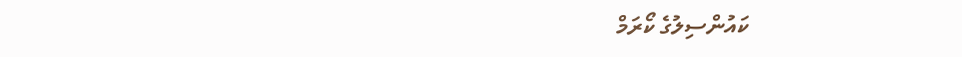ކައުންސިލުގެ ކޯރަމް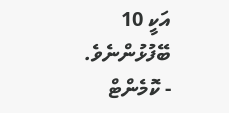އަކީ 10 ބޭފުޅުންނެވެ.
- ކޮމެންޓް